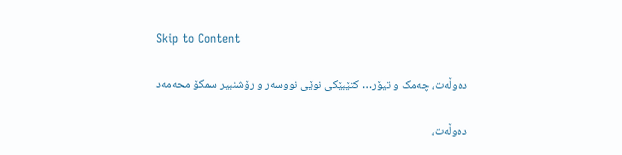Skip to Content

دەوڵەت، چەمک و تیۆر… کتێبێکی نوێی نووسەر و رۆشنبیر سمکۆ محەمەد

دەوڵەت،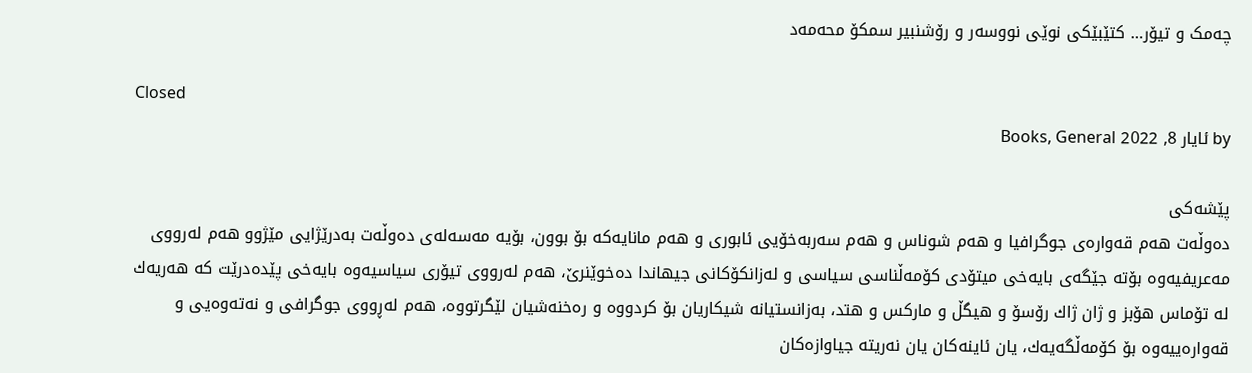چەمک و تیۆر… کتێبێکی نوێی نووسەر و رۆشنبیر سمکۆ محەمەد

Closed
by ئایار 8, 2022 Books, General

پێشه‌كی
ده‌وڵه‌ت هه‌م قه‌واره‌ی جوگرافیا و هه‌م شوناس و هه‌م سه‌ربه‌خۆیی ئابوری و هه‌م مانایه‌كه‌ بۆ بوون، بۆیه‌ مه‌سه‌له‌ی ده‌وڵه‌ت به‌درێژایی مێژوو هه‌م له‌رووی مه‌عریفیه‌وه‌ بۆته‌ جێگه‌ی بایه‌خی میتۆدی كۆمه‌ڵناسی سیاسی و له‌زانكۆكانی جیهاندا ده‌خوێنرێ‌، هه‌م له‌رووی تیۆری سیاسیه‌وه‌ بایه‌خی پێده‌درێت كه‌ هه‌ریه‌ك له‌ تۆماس هۆبز و ژان ژاك رۆسۆ و هیگڵ و ماركس و هتد، به‌زانستیانه‌ شیكاریان بۆ كردووه‌ و ره‌خنه‌شیان لێگرتووه‌، هه‌م له‌ڕووی جوگرافی و نه‌ته‌وه‌یی و قه‌واره‌ییه‌وه‌ بۆ كۆمه‌ڵگه‌یه‌ك، یان ئاینه‌كان یان نه‌ریته‌ جیاوازه‌كان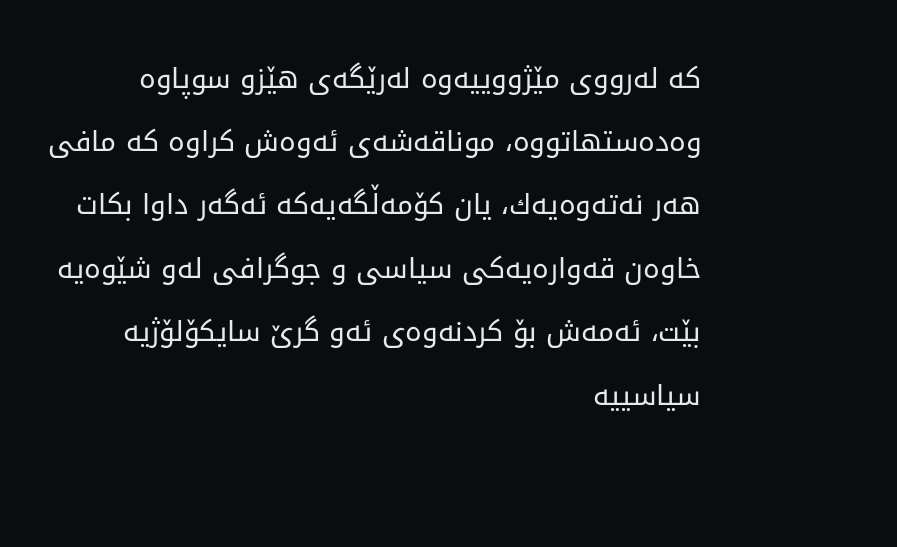كه‌ له‌رووی مێژووییه‌وه‌ له‌رێگه‌ی هێزو سوپاوه‌ وه‌ده‌ستهاتووه‌، موناقه‌شه‌ی ئه‌وه‌ش كراوه‌ كه‌ مافی هه‌ر نه‌ته‌وه‌یه‌ك، یان كۆمه‌ڵگه‌یه‌كه‌ ئه‌گه‌ر داوا بكات خاوه‌ن قه‌واره‌یه‌كی سیاسی و جوگرافی له‌و شێوه‌یه‌ بێت، ئه‌مه‌ش بۆ كردنه‌وه‌ی ئه‌و گرێ سایكۆلۆژیه‌ سیاسییه‌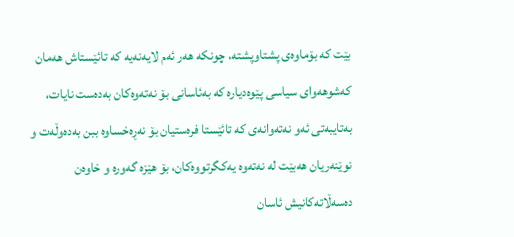بێت كه‌ بۆماوه‌ی پشتاوپشته‌، چونكه‌ هه‌ر ئه‌م لایه‌نه‌یه‌ كه‌ تائێستاش هه‌مان كه‌شوهه‌وای سیاسی پێوه‌دیاره‌ كه‌ به‌ئاسانی بۆ نه‌ته‌وه‌كان به‌ده‌ست نایات، به‌تایبه‌تی ئه‌و نه‌ته‌وانه‌ی كه‌ تائێستا فره‌ستیان بۆ نه‌ڕه‌خساوه‌ ببن به‌ده‌وڵه‌ت و نوێنه‌ریان هه‌بێت له‌ نه‌ته‌وه‌ یه‌كگرتووه‌كان، بۆ هێزه‌ گه‌وره‌ و خاوه‌ن ده‌سه‌ڵاته‌كانیش ئاسان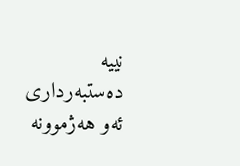نییه‌ ده‌ستبه‌رداری ئه‌و هه‌ژموونه‌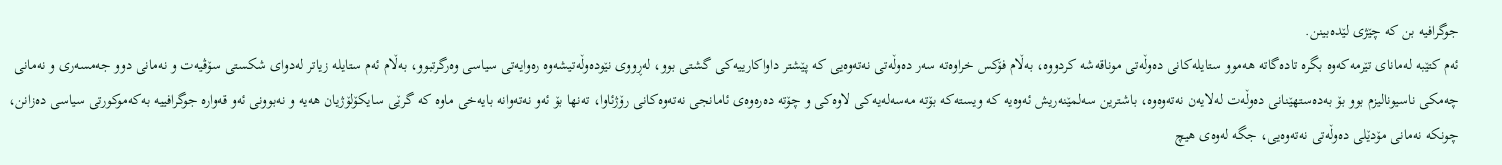جوگرافیه‌ بن كه‌ چێژی لێده‌بینن.
ئه‌م كتێبه‌ له‌مانای تێرمه‌كه‌وه‌ بگره‌ تاده‌گاته‌ هه‌موو ستایله‌كانی ده‌وڵه‌تی موناقه‌شه‌ كردووه‌، به‌ڵام فۆكس خراوه‌ته‌ سه‌ر ده‌وڵه‌تی نه‌ته‌وه‌یی كه‌ پێشتر داواكارییه‌كی گشتی بوو، له‌ڕووی نێوده‌وڵه‌تیشه‌وه‌ ره‌وایه‌تی سیاسی وه‌رگرتبوو، به‌ڵام ئه‌م ستایله‌ زیاتر له‌دوای شكستی سۆڤیه‌ت و نه‌مانی دوو جه‌مسه‌ری و نه‌مانی چه‌مكی ناسیونالیزم بوو بۆ به‌ده‌ستهێنانی ده‌وڵه‌ت له‌لایه‌ن نه‌ته‌وه‌وه‌، باشترین سه‌لمێنه‌ریش ئه‌وه‌یه‌ كه‌ ویسته‌كه‌ بۆته‌ مه‌سه‌له‌یه‌كی لاوه‌كی و چۆته‌ ده‌ره‌وه‌ی ئامانجی نه‌ته‌وه‌كانی رۆژئاوا، ته‌نها بۆ ئه‌و نه‌ته‌وانه‌ بایه‌خی ماوه‌ كه‌ گرێی سایكۆلۆژیان هه‌یه‌ و نه‌بوونی ئه‌و قه‌واره‌ جوگرافییه‌ به‌كه‌موكورتی سیاسی ده‌زانن، چونكه‌ نه‌مانی مۆدێلی ده‌وڵه‌تی نه‌ته‌وه‌یی، جگه‌ له‌وه‌ی هیچ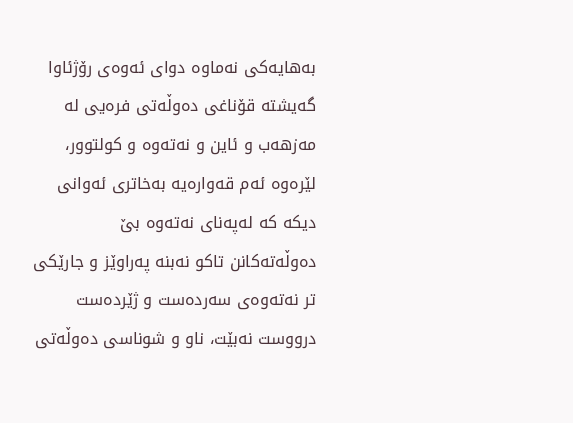به‌هایه‌كی نه‌ماوه‌ دوای ئه‌وه‌ی رۆژئاوا گه‌یشته‌ قۆناغی ده‌وڵه‌تی فره‌یی له‌ مه‌زهه‌ب و ئاین و نه‌ته‌وه‌ و كولتوور، لێره‌وه‌ ئه‌م قه‌واره‌یه‌ به‌خاتری ئه‌وانی دیكه‌ كه‌ له‌په‌نای نه‌ته‌وه‌ بێ ده‌وڵه‌ته‌كانن تاكو نه‌بنه‌ په‌راوێز و جارێكی تر نه‌ته‌وه‌ی سه‌رده‌ست و ژێرده‌ست درووست نه‌بێت، ناو و شوناسی ده‌وڵه‌تی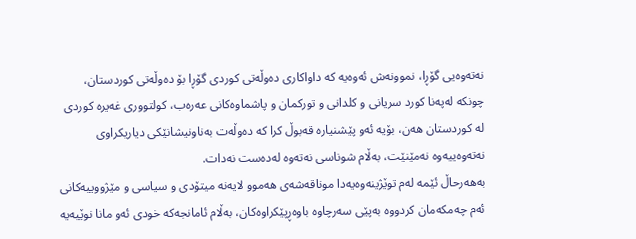نه‌ته‌وه‌یی گۆڕا، نموونه‌ش ئه‌وه‌یه‌ كه‌ داواكاری ده‌وڵه‌تی كوردی گۆڕا بۆ ده‌وڵه‌تی كوردستان، چونكه‌ له‌په‌نا كورد سریانی و كلدانی و توركمان و پاشماوه‌كانی عه‌ره‌ب، كولتووری غه‌یره‌ كوردی له‌ كوردستان هه‌ن، بۆیه‌ ئه‌و پێشنیاره‌ قه‌بوڵ كرا كه‌ ده‌وڵه‌ت به‌ناونیشانێكی دیاریكراوی نه‌ته‌وه‌ییه‌وه‌ نه‌مێنێت، به‌ڵام شوناسی نه‌ته‌وه‌ له‌ده‌ست نه‌دات.
به‌هه‌رحاڵ ئێمه‌ له‌م توێژینه‌وه‌یه‌دا موناقه‌شه‌ی هه‌موو لایه‌نه‌ میتۆدی و سیاسی و مێژووییه‌كانی ئه‌م چه‌مكه‌مان كردووه‌ به‌پێی سه‌رچاوه‌ باوه‌ڕپێكراوه‌كان، به‌ڵام ئامانجه‌كه‌ خودی ئه‌و مانا نوێیه‌یه‌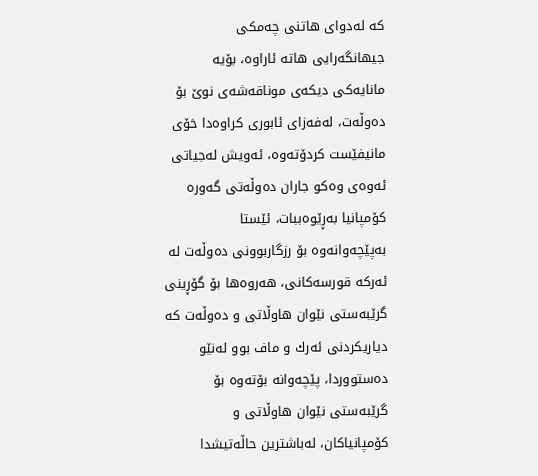كه‌ له‌دوای هاتنی چه‌مكی جیهانگه‌رایی هاته‌ ئاراوه‌، بۆیه‌ مانایه‌كی دیكه‌ی موناقه‌شه‌ی نوێ‌ بۆ ده‌وڵه‌ت، له‌فه‌زای ئابوری كراوه‌دا خۆی مانیفێست كردۆته‌وه‌، ئه‌ویش له‌جیاتی ئه‌وه‌ی وه‌كو جاران ده‌وڵه‌تی گه‌وره‌ كۆمپانیا به‌ڕێوه‌ببات، ئێستا به‌پێچه‌وانه‌وه‌ بۆ رزگاربوونی ده‌وڵه‌ت له‌ ئه‌ركه‌ قورسه‌كانی، هه‌روه‌ها بۆ گۆڕینی گرێبه‌ستی نێوان هاوڵاتی و ده‌وڵه‌ت كه‌ دیاریكردنی ئه‌رك و ماف بوو له‌نێو ده‌ستووردا، پێچه‌وانه‌ بۆته‌وه‌ بۆ گرێبه‌ستی نێوان هاوڵاتی و كۆمپانیاكان، له‌باشترین حاڵه‌تیشدا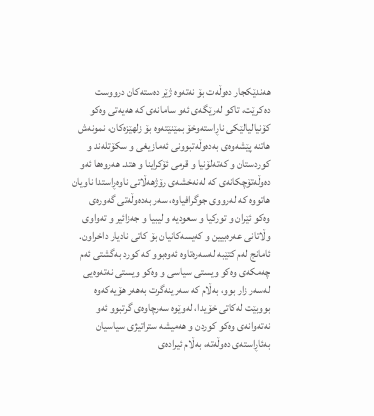هه‌ندێكجار ده‌وڵه‌ت بۆ نه‌ته‌وه‌ ژێر ده‌سته‌كان درووست ده‌كرێت، تاكو له‌رێگه‌ی ئه‌و سامانه‌ی كه‌ هه‌یه‌تی وه‌كو كۆنیالیالێكی ناڕاسته‌وخۆ بمێنێته‌وه‌ بۆ زلهێزه‌كان، نمونه‌ش هاتنه‌ پێشه‌وه‌ی به‌ده‌وڵه‌تبوونی ئه‌مازیغی و سكۆتله‌ند و كوردستان و كه‌ته‌لۆنیا و قرمی ئۆكراینا و هتد. هه‌روه‌ها ئه‌و ده‌وڵه‌تۆچكانه‌ی كه‌ له‌نه‌خشه‌ی رۆژهه‌ڵاتی ناوه‌ڕاستدا ناویان هاتووه‌ كه‌ له‌رووی جوگرافیاوه‌، سه‌ر به‌ده‌وڵه‌تی گه‌وره‌ی وه‌كو ئێران و توركیا و سعودیه‌ و لیبیا و جه‌زائیر و ته‌واوی وڵاتانی عه‌ره‌بیین و كه‌یسه‌كانیان بۆ كاتی نادیار داخراون.
ئامانج له‌م كتێبه‌ له‌سه‌ره‌تاوه‌ ئه‌وه‌بوو كه‌ كورد به‌گشتی ئه‌م چه‌مكه‌ی وه‌كو ویستی سیاسی و وه‌كو ویستی نه‌ته‌وه‌یی له‌سه‌ر زار بوو، به‌ڵام كه‌ سه‌رینه‌گرت به‌هه‌ر هۆیه‌كه‌وه‌ بووبێت له‌كاتی خۆیدا، له‌وێوه‌ سه‌رچاوه‌ی گرتبوو ئه‌و نه‌ته‌وانه‌ی وه‌كو كوردن و هه‌میشه‌ ستراتیژی سیاسیان به‌ئاڕاسته‌ی ده‌وڵه‌ته‌، به‌ڵام ئیراده‌ی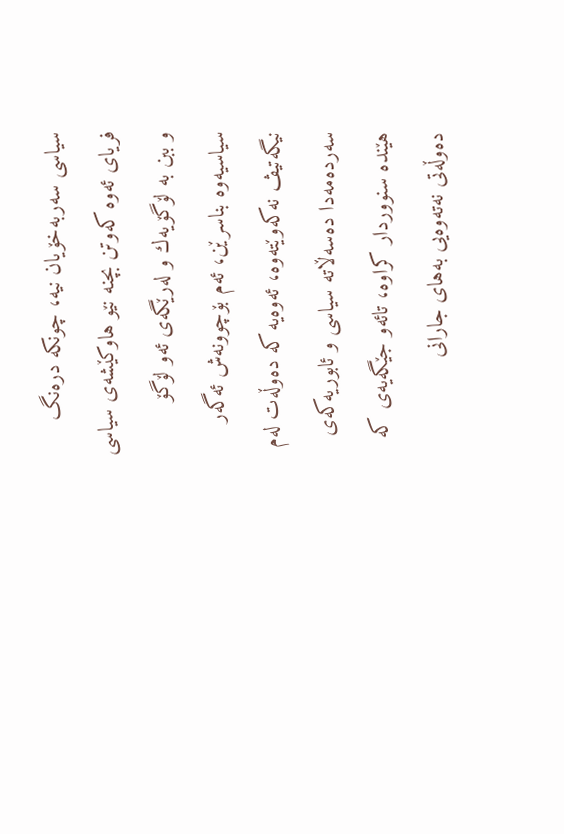سیاسی سه‌ربه‌خۆیان نیه‌، چونكه‌ دره‌نگ فریای ئه‌وه‌ كه‌وتن بچنه‌ نێو هاوكێشه‌ی سیاسی و ببن به‌ لۆگۆیه‌ك و له‌رێگه‌ی ئه‌و لۆگۆ سیاسیه‌وه‌ بناسرێن، ئه‌م بۆچوونه‌ش ئه‌گه‌ر نیگه‌تیڤ نه‌كه‌وێته‌وه‌، ئه‌وه‌یه‌ كه‌ ده‌وڵه‌ت له‌م سه‌رده‌مه‌دا ده‌سه‌ڵاته‌ سیاسی و ئابوریه‌كه‌ی هێنده‌ سنووردار كراوه‌، تائه‌و جێگه‌یه‌ی كه‌ ده‌وڵه‌تی نه‌ته‌وه‌یی به‌های جارانی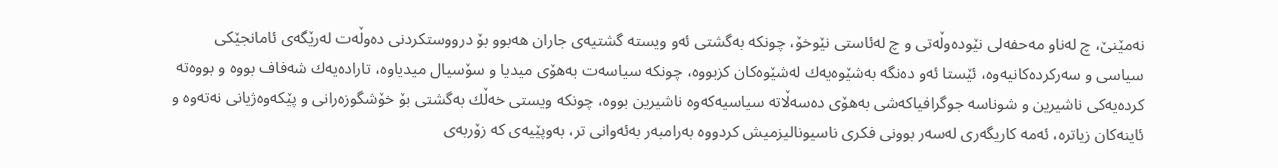نه‌مێنێ‌، چ له‌ناو مه‌حفه‌لی نێوده‌وڵه‌تی و چ له‌ئاستی نێوخۆ، چونكه‌ به‌گشتی ئه‌و ویسته‌ گشتیه‌ی جاران هه‌بوو بۆ درووستكردنی ده‌وڵه‌ت له‌رێگه‌ی ئامانجێكی سیاسی و سه‌ركرده‌كانیه‌وه‌، ئێستا ئه‌و ده‌نگه‌ به‌شێوه‌یه‌ك له‌شێوه‌كان كزبووه‌، چونكه‌ سیاسه‌ت به‌هۆی میدیا و سۆسیال میدیاوه‌، تاراده‌یه‌ك شه‌فاف بووه‌ و بووه‌ته‌ كرده‌یه‌كی ناشیرین و شوناسه‌ جوگرافیاكه‌شی به‌هۆی ده‌سه‌ڵاته‌ سیاسیه‌كه‌وه‌ ناشیرین بووه‌، چونكه‌ ویستی خه‌ڵك به‌گشتی بۆ خۆشگوزه‌رانی و پێكه‌وه‌ژیانی نه‌ته‌وه‌ و ئاینه‌كان زیاتره‌، ئه‌مه‌ كاریگه‌ری له‌سه‌ر بوونی فكری ناسیونالیزمیش كردووه‌ به‌رامبه‌ر به‌ئه‌وانی تر، به‌وپێیه‌ی كه‌ زۆربه‌ی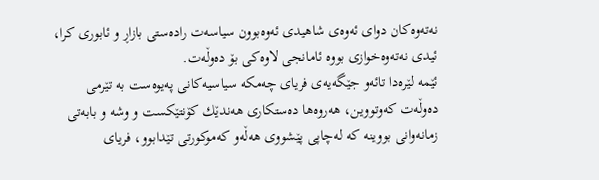نه‌ته‌وه‌كان دوای ئه‌وه‌ی شاهیدی ئه‌وه‌بوون سیاسه‌ت راده‌ستی بازاڕ و ئابوری كرا، ئیدی نه‌ته‌وه‌خوازی بووه‌ ئامانجی لاوه‌كی بۆ ده‌وڵه‌ت.
ئێمه‌ لێره‌دا تائه‌و جێگه‌یه‌ی فریای چه‌مكه‌ سیاسیه‌كانی په‌یوه‌ست به‌ تێرمی ده‌وڵه‌ت كه‌وتووین، هه‌روه‌ها ده‌ستكاری هه‌ندێك كۆنتێكست و وشه‌ و بابه‌تی زمانه‌وانی بووینه‌ كه‌ له‌چاپی پێشووی هه‌ڵه‌و كه‌موكورتی تێدابوو، فریای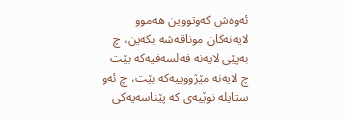ئه‌وه‌ش كه‌وتووین هه‌موو لایه‌نه‌كان موناقه‌شه‌ بكه‌ین، چ به‌پێی لایه‌نه‌ فه‌لسه‌فیه‌كه‌ بێت چ لایه‌نه‌ مێژووییه‌كه‌ بێت، چ ئه‌و ستایله‌ نوێیه‌ی كه‌ پێناسه‌یه‌كی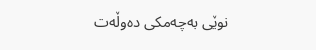نوێی به‌چه‌مكی ده‌وڵه‌ت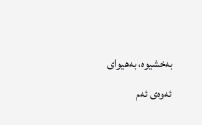به‌خشیوه‌، به‌هیوای ئه‌وه‌ی ئه‌م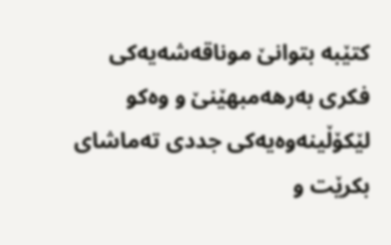كتێبه‌ بتوانێ‌ موناقه‌شه‌یه‌كی فكری به‌رهه‌مبهێنێ‌ و وه‌كو لێكۆڵینه‌وه‌یه‌كی جددی ته‌ماشای بكرێت و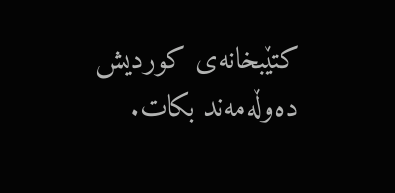كتێبخانه‌ی كوردیش ده‌وڵه‌مه‌ند بكات.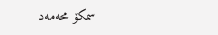سمكۆ محه‌مه‌د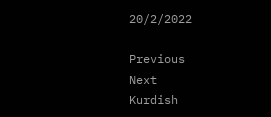20/2/2022

Previous
Next
Kurdish